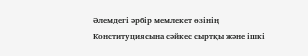Әлемдегі әрбір мемлекет өзінің Конституциясына сәйкес сыртқы және ішкі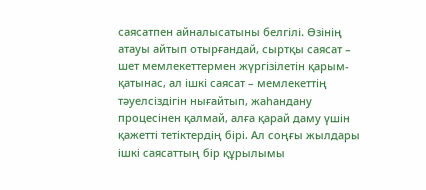саясатпен айналысатыны белгілі. Өзінің атауы айтып отырғандай, сыртқы саясат – шет мемлекеттермен жүргізілетін қарым-қатынас, ал ішкі саясат – мемлекеттің тәуелсіздігін нығайтып, жаһандану процесінен қалмай, алға қарай даму үшін қажетті тетіктердің бірі. Ал соңғы жылдары ішкі саясаттың бір құрылымы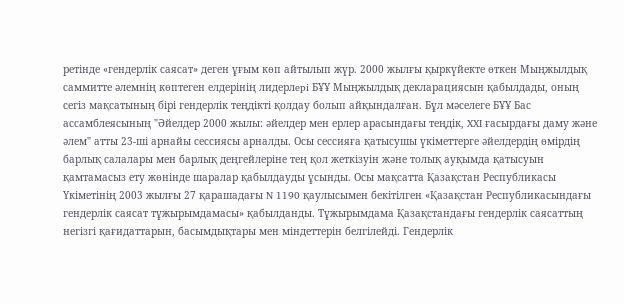ретінде «гендерлік саясат» деген ұғым көп айтылып жүр. 2000 жылғы қыркүйекте өткен Мыңжылдық саммитте әлемнiң көптеген елдерiнiң лидерлepi БҰҰ Мыңжылдық декларациясын қабылдады, оның сегiз мақсатының бiрi гендерлiк теңдiктi қолдау болып айқындалған. Бұл мәселеге БҰҰ Бас ассамблеясының "Әйелдер 2000 жылы: әйелдер мен ерлер арасындағы теңдiк, XXI ғасырдағы даму және әлем" атты 23-ші арнайы сессиясы арналды. Осы сессияға қатысушы үкiметтерге әйелдердiң өмiрдiң барлық салалары мен барлық деңгейлерiне тең қол жеткiзуiн және толық ауқымда қатысуын қамтамасыз ету жөнiнде шаралар қабылдауды ұсынды. Осы мақсатта Қазақстан Республикасы Үкiметiнiң 2003 жылғы 27 қарашадағы N 1190 қаулысымен бекітілген «Қазақстан Республикасындағы гендерлiк саясат тұжырымдамасы» қабылданды. Тұжырымдама Қазақстандағы гендерлiк саясаттың негiзгi қағидаттарын, басымдықтары мен мiндеттерiн белгiлейдi. Гендерлiк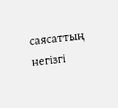саясаттың негiзгi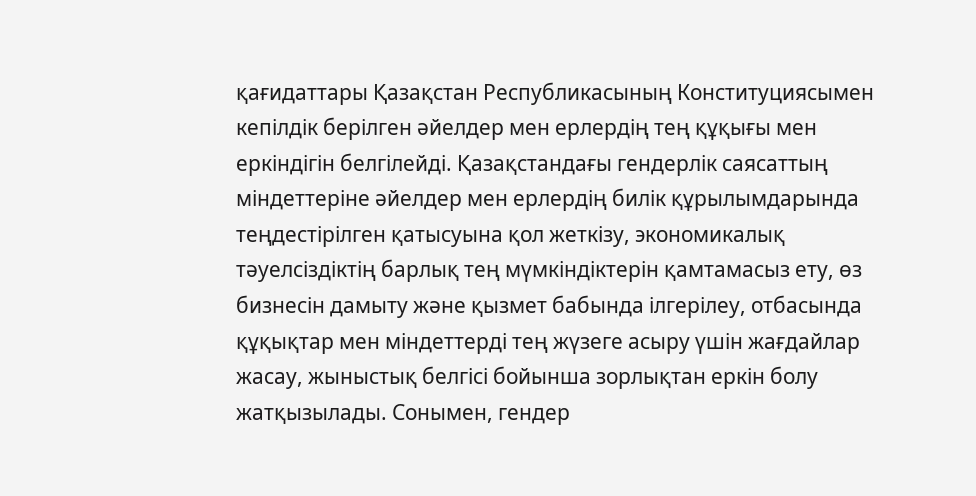қағидаттары Қазақстан Республикасының Конституциясымен кепiлдiк берiлген әйелдер мен ерлердiң тең құқығы мен еркiндiгiн белгiлейдi. Қазақстандағы гендерлiк саясаттың мiндеттерiне әйелдер мен ерлердiң билiк құрылымдарында теңдестiрiлген қатысуына қол жеткiзу, экономикалық тәуелсiздiктiң барлық тең мүмкiндiктерiн қамтамасыз ету, өз бизнесiн дамыту және қызмет бабында iлгерiлеу, отбасында құқықтар мен мiндеттердi тең жүзеге асыру үшiн жағдайлар жасау, жыныстық белгiсi бойынша зорлықтан еркiн болу жатқызылады. Сонымен, гендер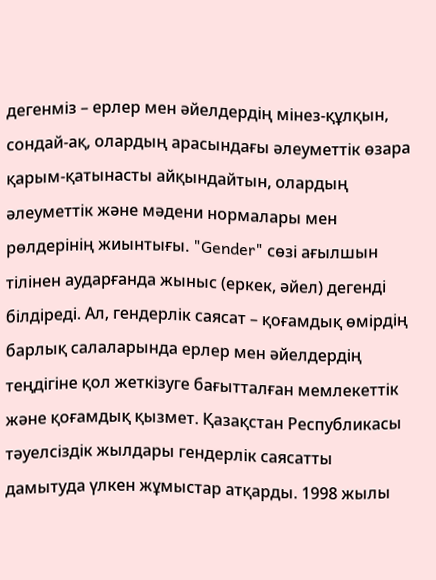дегенміз – ерлер мен әйелдердiң мiнез-құлқын, сондай-ақ, олардың арасындағы әлеуметтiк өзара қарым-қатынасты айқындайтын, олардың әлеуметтiк және мәдени нормалары мен рөлдерiнiң жиынтығы. "Gender" сөзi ағылшын тiлiнен аударғанда жыныс (еркек, әйел) дегендi бiлдiредi. Ал, гендерлiк саясат – қоғамдық өмiрдiң барлық салаларында ерлер мен әйелдердiң теңдiгiне қол жеткiзуге бағытталған мемлекеттiк және қоғамдық қызмет. Қазақстан Республикасы тәуелсіздік жылдары гендерлік саясатты дамытуда үлкен жұмыстар атқарды. 1998 жылы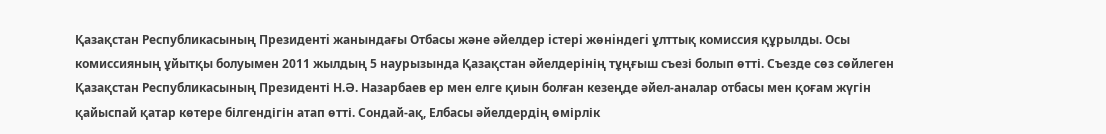Қазақстан Республикасының Президентi жанындағы Отбасы және әйелдер iстерi жөнiндегi ұлттық комиссия құрылды. Осы комиссияның ұйытқы болуымен 2011 жылдың 5 наурызында Қазақстан әйелдерінің тұңғыш съезі болып өтті. Съезде сөз сөйлеген Қазақстан Республикасының Президенті Н.Ә. Назарбаев ер мен елге қиын болған кезеңде әйел-аналар отбасы мен қоғам жүгін қайыспай қатар көтере білгендігін атап өтті. Сондай-ақ, Елбасы әйелдердің өмірлік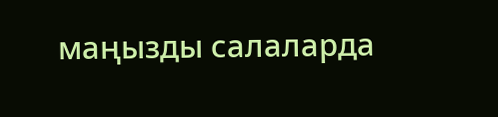маңызды салаларда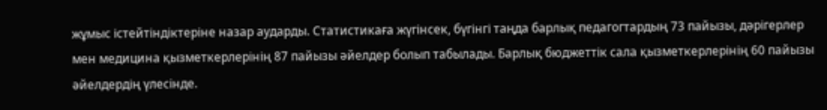жұмыс істейтіндіктеріне назар аударды. Статистикаға жүгінсек, бүгінгі таңда барлық педагогтардың 73 пайызы, дәрігерлер мен медицина қызметкерлерінің 87 пайызы әйелдер болып табылады. Барлық бюджеттік сала қызметкерлерінің 60 пайызы әйелдердің үлесінде.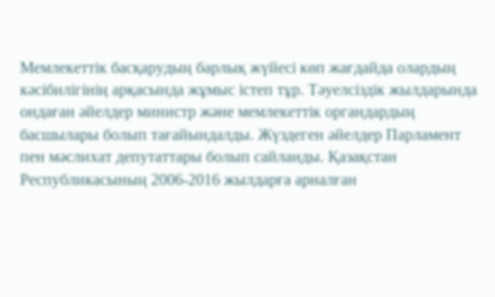Мемлекеттік басқарудың барлық жүйесі көп жағдайда олардың кәсібилігінің арқасында жұмыс істеп тұр. Тәуелсіздік жылдарында ондаған әйелдер министр және мемлекеттік органдардың басшылары болып тағайындалды. Жүздеген әйелдер Парламент пен мәслихат депутаттары болып сайланды. Қазақстан Республикасының 2006-2016 жылдарға арналған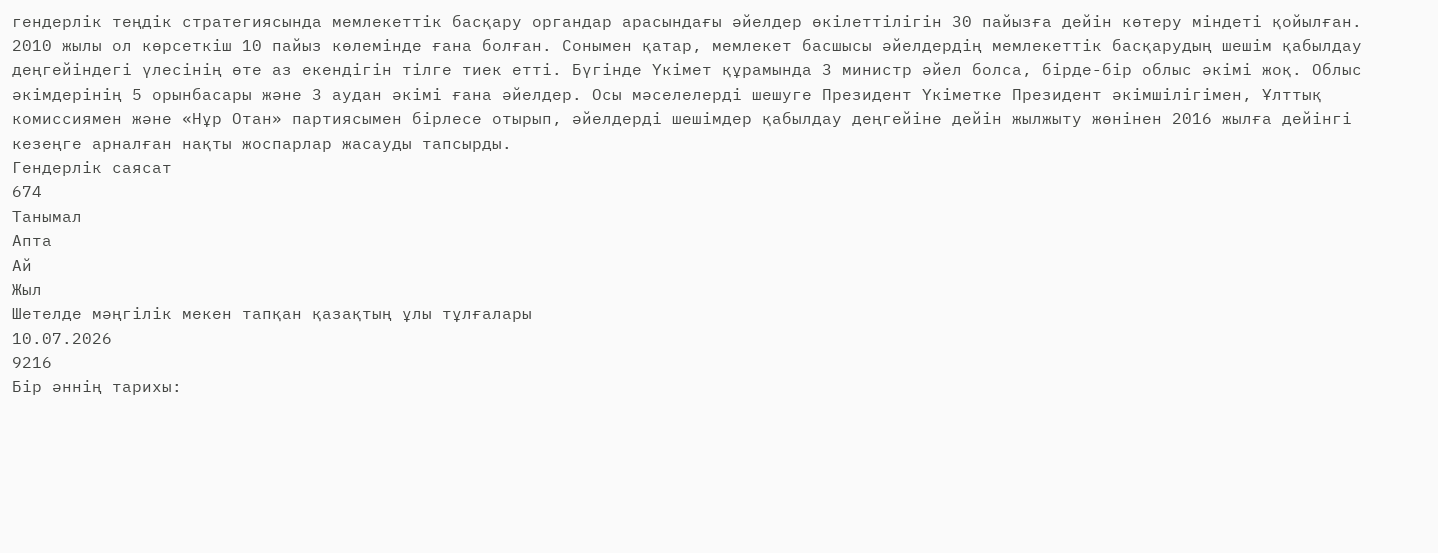гендерлік теңдік стратегиясында мемлекеттік басқару органдар арасындағы әйелдер өкілеттілігін 30 пайызға дейін көтеру міндеті қойылған. 2010 жылы ол көрсеткіш 10 пайыз көлемінде ғана болған. Сонымен қатар, мемлекет басшысы әйелдердің мемлекеттік басқарудың шешім қабылдау деңгейіндегі үлесінің өте аз екендігін тілге тиек етті. Бүгінде Үкімет құрамында 3 министр әйел болса, бірде-бір облыс әкімі жоқ. Облыс әкімдерінің 5 орынбасары және 3 аудан әкімі ғана әйелдер. Осы мәселелерді шешуге Президент Үкіметке Президент әкімшілігімен, Ұлттық комиссиямен және «Нұр Отан» партиясымен бірлесе отырып, әйелдерді шешімдер қабылдау деңгейіне дейін жылжыту жөнінен 2016 жылға дейінгі кезеңге арналған нақты жоспарлар жасауды тапсырды.
Гендерлік саясат
674
Танымал
Апта
Ай
Жыл
Шетелде мәңгілік мекен тапқан қазақтың ұлы тұлғалары
10.07.2026
9216
Бір әннің тарихы: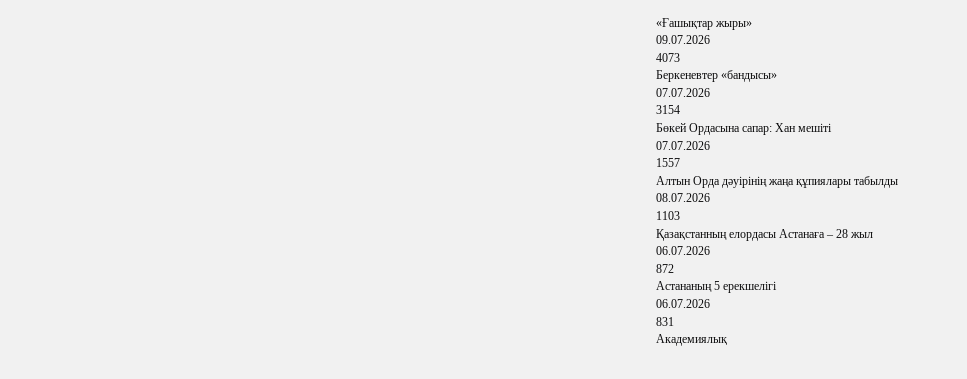«Ғашықтар жыры»
09.07.2026
4073
Беркеневтер «бандысы»
07.07.2026
3154
Бөкей Ордасына сапар: Хан мешіті
07.07.2026
1557
Алтын Орда дәуірінің жаңа құпиялары табылды
08.07.2026
1103
Қазақстанның елордасы Астанаға – 28 жыл
06.07.2026
872
Астананың 5 ерекшелігі
06.07.2026
831
Академиялық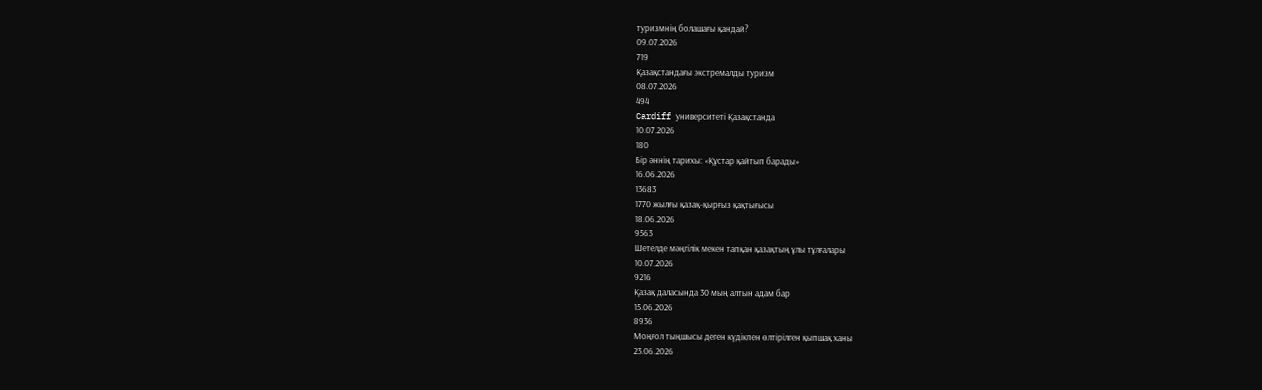туризмнің болашағы қандай?
09.07.2026
719
Қазақстандағы экстремалды туризм
08.07.2026
494
Cardiff университеті Қазақстанда
10.07.2026
180
Бір әннің тарихы: «Құстар қайтып барады»
16.06.2026
13683
1770 жылғы қазақ-қырғыз қақтығысы
18.06.2026
9563
Шетелде мәңгілік мекен тапқан қазақтың ұлы тұлғалары
10.07.2026
9216
Қазақ даласында 30 мың алтын адам бар
15.06.2026
8936
Моңғол тыңшысы деген күдікпен өлтірілген қыпшақ ханы
23.06.2026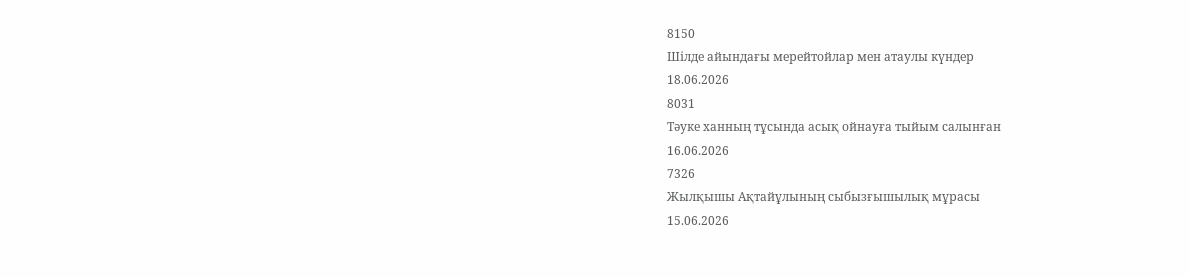8150
Шілде айындағы мерейтойлар мен атаулы күндер
18.06.2026
8031
Тәуке ханның тұсында асық ойнауға тыйым салынған
16.06.2026
7326
Жылқышы Ақтайұлының сыбызғышылық мұрасы
15.06.2026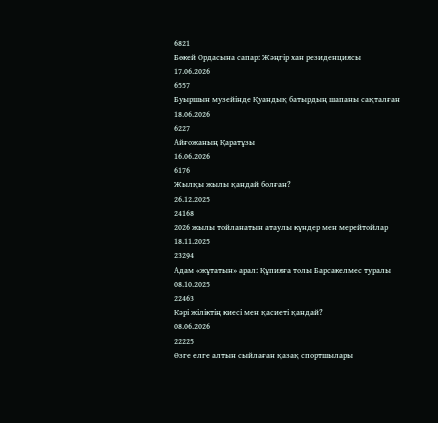6821
Бөкей Ордасына сапар: Жәңгір хан резиденциясы
17.06.2026
6557
Буыршын музейінде Қуандық батырдың шапаны сақталған
18.06.2026
6227
Айғожаның Қаратұзы
16.06.2026
6176
Жылқы жылы қандай болған?
26.12.2025
24168
2026 жылы тойланатын атаулы күндер мен мерейтойлар
18.11.2025
23294
Адам «жұтатын» арал: Құпияға толы Барсакелмес туралы
08.10.2025
22463
Кәрі жіліктің киесі мен қасиеті қандай?
08.06.2026
22225
Өзге елге алтын сыйлаған қазақ спортшылары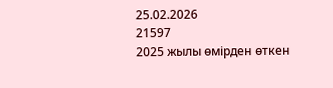25.02.2026
21597
2025 жылы өмірден өткен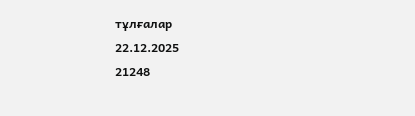тұлғалар
22.12.2025
21248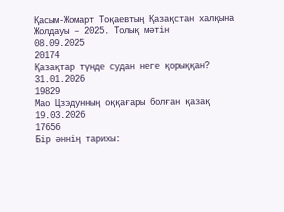Қасым-Жомарт Тоқаевтың Қазақстан халқына Жолдауы – 2025. Толық мәтін
08.09.2025
20174
Қазақтар түнде судан неге қорыққан?
31.01.2026
19829
Мао Цзэдунның оққағары болған қазақ
19.03.2026
17656
Бір әннің тарихы: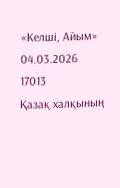«Келші, Айым»
04.03.2026
17013
Қазақ халқының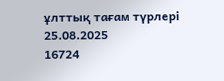ұлттық тағам түрлері
25.08.2025
16724